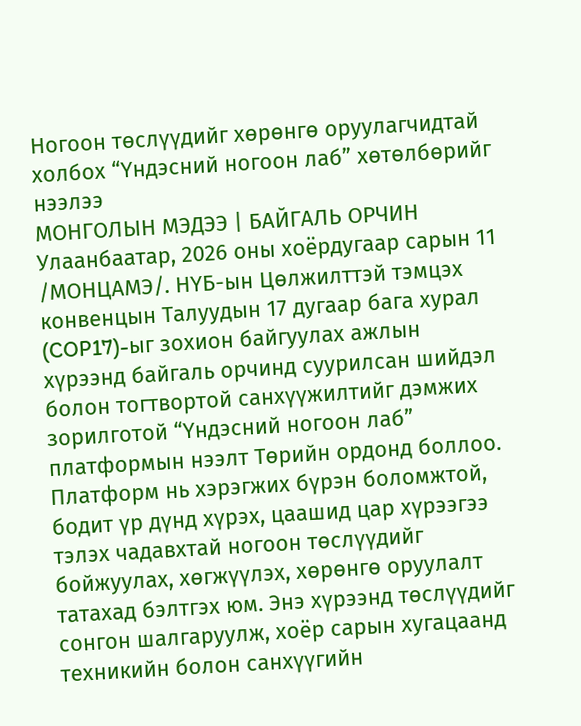Ногоон төслүүдийг хөрөнгө оруулагчидтай холбох “Үндэсний ногоон лаб” хөтөлбөрийг нээлээ
МОНГОЛЫН МЭДЭЭ | БАЙГАЛЬ ОРЧИН
Улаанбаатар, 2026 оны хоёрдугаар сарын 11 /МОНЦАМЭ/. НҮБ-ын Цөлжилттэй тэмцэх конвенцын Талуудын 17 дугаар бага хурал (COP17)-ыг зохион байгуулах ажлын хүрээнд байгаль орчинд суурилсан шийдэл болон тогтвортой санхүүжилтийг дэмжих зорилготой “Үндэсний ногоон лаб” платформын нээлт Төрийн ордонд боллоо.
Платформ нь хэрэгжих бүрэн боломжтой, бодит үр дүнд хүрэх, цаашид цар хүрээгээ тэлэх чадавхтай ногоон төслүүдийг бойжуулах, хөгжүүлэх, хөрөнгө оруулалт татахад бэлтгэх юм. Энэ хүрээнд төслүүдийг сонгон шалгаруулж, хоёр сарын хугацаанд техникийн болон санхүүгийн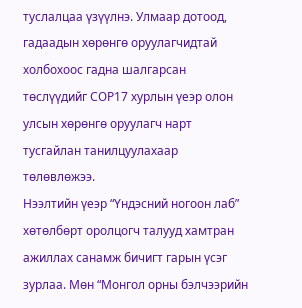туслалцаа үзүүлнэ. Улмаар дотоод, гадаадын хөрөнгө оруулагчидтай холбохоос гадна шалгарсан төслүүдийг СОР17 хурлын үеэр олон улсын хөрөнгө оруулагч нарт тусгайлан танилцуулахаар төлөвлөжээ.
Нээлтийн үеэр “Үндэсний ногоон лаб” хөтөлбөрт оролцогч талууд хамтран ажиллах санамж бичигт гарын үсэг зурлаа. Мөн “Монгол орны бэлчээрийн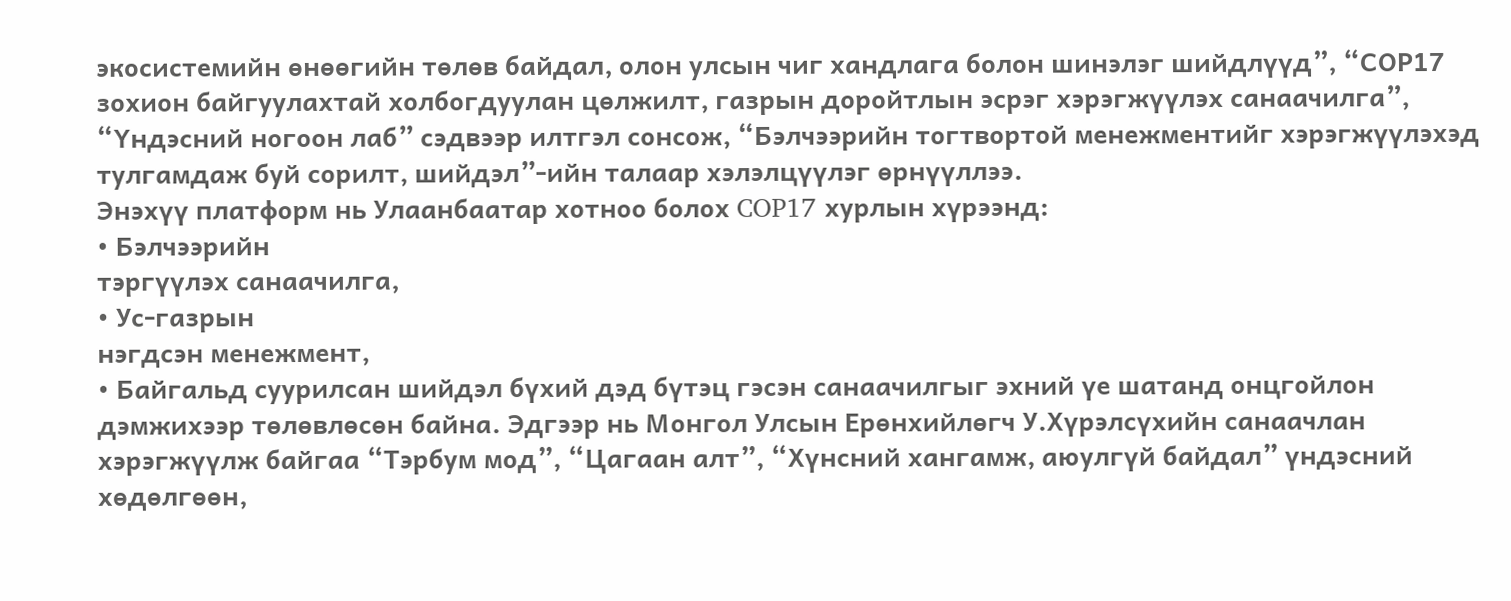экосистемийн өнөөгийн төлөв байдал, олон улсын чиг хандлага болон шинэлэг шийдлүүд”, “СОР17 зохион байгуулахтай холбогдуулан цөлжилт, газрын доройтлын эсрэг хэрэгжүүлэх санаачилга”, “Үндэсний ногоон лаб” сэдвээр илтгэл сонсож, “Бэлчээрийн тогтвортой менежментийг хэрэгжүүлэхэд тулгамдаж буй сорилт, шийдэл”-ийн талаар хэлэлцүүлэг өрнүүллээ.
Энэхүү платформ нь Улаанбаатар хотноо болох COP17 хурлын хүрээнд:
• Бэлчээрийн
тэргүүлэх санаачилга,
• Ус-газрын
нэгдсэн менежмент,
• Байгальд суурилсан шийдэл бүхий дэд бүтэц гэсэн санаачилгыг эхний үе шатанд онцгойлон дэмжихээр төлөвлөсөн байна. Эдгээр нь Монгол Улсын Ерөнхийлөгч У.Хүрэлсүхийн санаачлан хэрэгжүүлж байгаа “Тэрбум мод”, “Цагаан алт”, “Хүнсний хангамж, аюулгүй байдал” үндэсний хөдөлгөөн,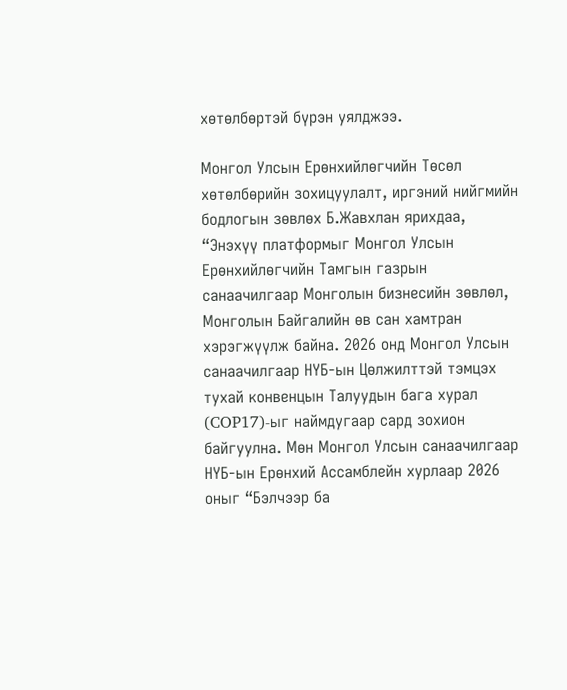хөтөлбөртэй бүрэн уялджээ.

Монгол Улсын Ерөнхийлөгчийн Төсөл хөтөлбөрийн зохицуулалт, иргэний нийгмийн бодлогын зөвлөх Б.Жавхлан ярихдаа, “Энэхүү платформыг Монгол Улсын Ерөнхийлөгчийн Тамгын газрын санаачилгаар Монголын бизнесийн зөвлөл, Монголын Байгалийн өв сан хамтран хэрэгжүүлж байна. 2026 онд Монгол Улсын санаачилгаар НҮБ-ын Цөлжилттэй тэмцэх тухай конвенцын Талуудын бага хурал (COP17)-ыг наймдугаар сард зохион байгуулна. Мөн Монгол Улсын санаачилгаар НҮБ-ын Ерөнхий Ассамблейн хурлаар 2026 оныг “Бэлчээр ба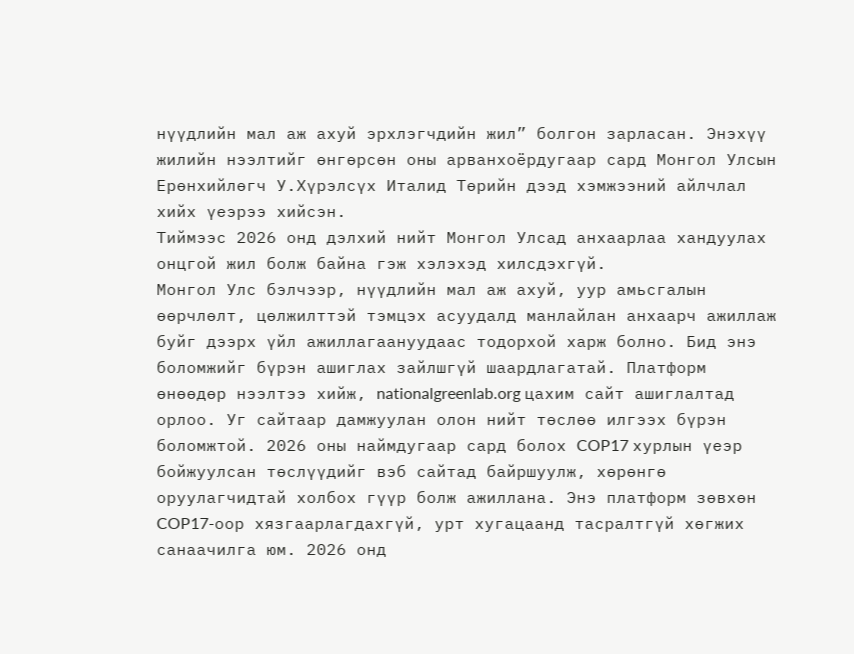нүүдлийн мал аж ахуй эрхлэгчдийн жил” болгон зарласан. Энэхүү жилийн нээлтийг өнгөрсөн оны арванхоёрдугаар сард Монгол Улсын Ерөнхийлөгч У.Хүрэлсүх Италид Төрийн дээд хэмжээний айлчлал хийх үеэрээ хийсэн.
Тиймээс 2026 онд дэлхий нийт Монгол Улсад анхаарлаа хандуулах онцгой жил болж байна гэж хэлэхэд хилсдэхгүй.
Монгол Улс бэлчээр, нүүдлийн мал аж ахуй, уур амьсгалын өөрчлөлт, цөлжилттэй тэмцэх асуудалд манлайлан анхаарч ажиллаж буйг дээрх үйл ажиллагаануудаас тодорхой харж болно. Бид энэ боломжийг бүрэн ашиглах зайлшгүй шаардлагатай. Платформ өнөөдөр нээлтээ хийж, nationalgreenlab.org цахим сайт ашиглалтад орлоо. Уг сайтаар дамжуулан олон нийт төслөө илгээх бүрэн боломжтой. 2026 оны наймдугаар сард болох COP17 хурлын үеэр бойжуулсан төслүүдийг вэб сайтад байршуулж, хөрөнгө оруулагчидтай холбох гүүр болж ажиллана. Энэ платформ зөвхөн COP17-оор хязгаарлагдахгүй, урт хугацаанд тасралтгүй хөгжих санаачилга юм. 2026 онд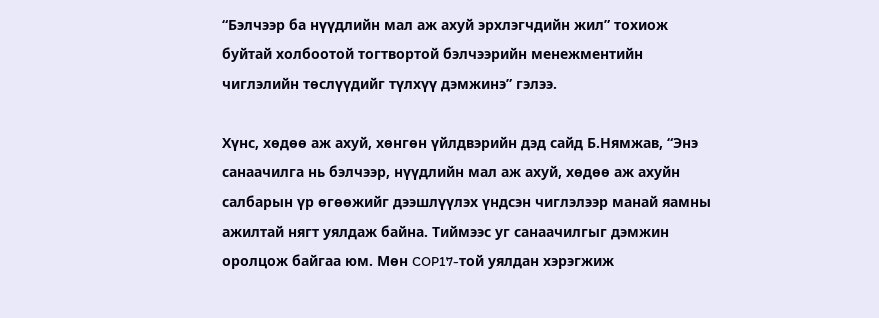“Бэлчээр ба нүүдлийн мал аж ахуй эрхлэгчдийн жил” тохиож буйтай холбоотой тогтвортой бэлчээрийн менежментийн чиглэлийн төслүүдийг түлхүү дэмжинэ” гэлээ.

Хүнс, хөдөө аж ахуй, хөнгөн үйлдвэрийн дэд сайд Б.Нямжав, “Энэ санаачилга нь бэлчээр, нүүдлийн мал аж ахуй, хөдөө аж ахуйн салбарын үр өгөөжийг дээшлүүлэх үндсэн чиглэлээр манай яамны ажилтай нягт уялдаж байна. Тиймээс уг санаачилгыг дэмжин оролцож байгаа юм. Мөн COP17-той уялдан хэрэгжиж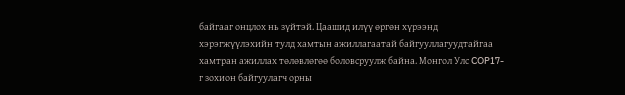байгааг онцлох нь зүйтэй. Цаашид илүү өргөн хүрээнд хэрэгжүүлэхийн тулд хамтын ажиллагаатай байгууллагуудтайгаа хамтран ажиллах төлөвлөгөө боловсруулж байна. Монгол Улс COP17-г зохион байгуулагч орны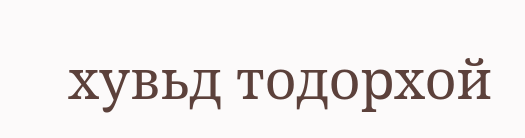хувьд тодорхой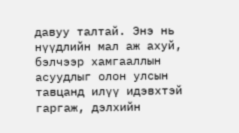давуу талтай. Энэ нь нүүдлийн мал аж ахуй, бэлчээр хамгааллын асуудлыг олон улсын тавцанд илүү идэвхтэй гаргаж, дэлхийн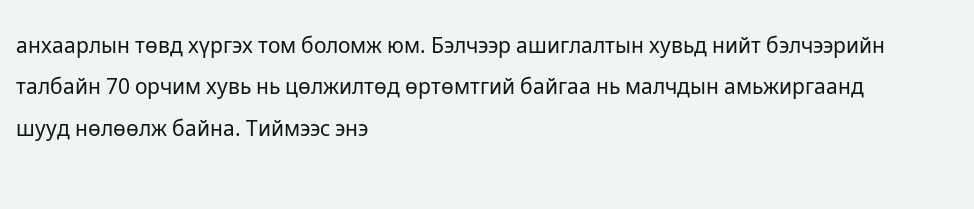анхаарлын төвд хүргэх том боломж юм. Бэлчээр ашиглалтын хувьд нийт бэлчээрийн талбайн 70 орчим хувь нь цөлжилтөд өртөмтгий байгаа нь малчдын амьжиргаанд шууд нөлөөлж байна. Тиймээс энэ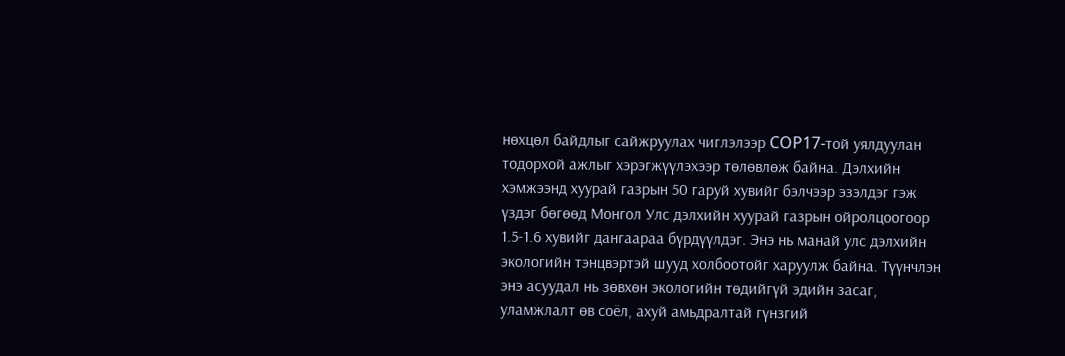нөхцөл байдлыг сайжруулах чиглэлээр COP17-той уялдуулан тодорхой ажлыг хэрэгжүүлэхээр төлөвлөж байна. Дэлхийн хэмжээнд хуурай газрын 50 гаруй хувийг бэлчээр эзэлдэг гэж үздэг бөгөөд Монгол Улс дэлхийн хуурай газрын ойролцоогоор 1.5-1.6 хувийг дангаараа бүрдүүлдэг. Энэ нь манай улс дэлхийн экологийн тэнцвэртэй шууд холбоотойг харуулж байна. Түүнчлэн энэ асуудал нь зөвхөн экологийн төдийгүй эдийн засаг, уламжлалт өв соёл, ахуй амьдралтай гүнзгий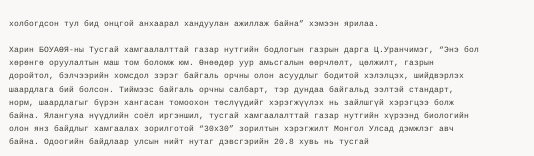холбогдсон тул бид онцгой анхаарал хандуулан ажиллаж байна” хэмээн ярилаа.

Харин БОУАӨЯ-ны Тусгай хамгаалалттай газар нутгийн бодлогын газрын дарга Ц.Уранчимэг, “Энэ бол хөрөнгө оруулалтын маш том боломж юм. Өнөөдөр уур амьсгалын өөрчлөлт, цөлжилт, газрын доройтол, бэлчээрийн хомсдол зэрэг байгаль орчны олон асуудлыг бодитой хэлэлцэх, шийдвэрлэх шаардлага бий болсон. Тиймээс байгаль орчны салбарт, тэр дундаа байгальд ээлтэй стандарт, норм, шаардлагыг бүрэн хангасан томоохон төслүүдийг хэрэгжүүлэх нь зайлшгүй хэрэгцээ болж байна. Ялангуяа нүүдлийн соёл иргэншил, тусгай хамгаалалттай газар нутгийн хүрээнд биологийн олон янз байдлыг хамгаалах зорилготой “30х30” зорилтын хэрэгжилт Монгол Улсад дэмжлэг авч байна. Одоогийн байдлаар улсын нийт нутаг дэвсгэрийн 20.8 хувь нь тусгай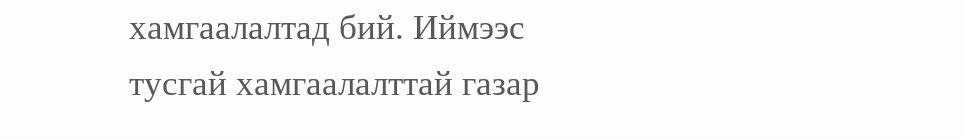хамгаалалтад бий. Иймээс тусгай хамгаалалттай газар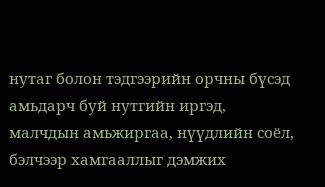нутаг болон тэдгээрийн орчны бүсэд амьдарч буй нутгийн иргэд, малчдын амьжиргаа, нүүдлийн соёл, бэлчээр хамгааллыг дэмжих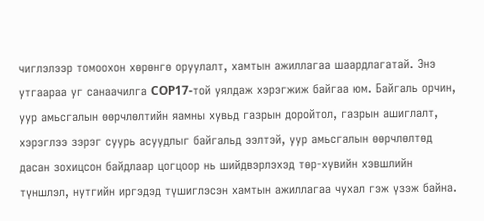чиглэлээр томоохон хөрөнгө оруулалт, хамтын ажиллагаа шаардлагатай. Энэ утгаараа уг санаачилга COP17-той уялдаж хэрэгжиж байгаа юм. Байгаль орчин, уур амьсгалын өөрчлөлтийн яамны хувьд газрын доройтол, газрын ашиглалт, хэрэглээ зэрэг суурь асуудлыг байгальд ээлтэй, уур амьсгалын өөрчлөлтөд дасан зохицсон байдлаар цогцоор нь шийдвэрлэхэд төр-хувийн хэвшлийн түншлэл, нутгийн иргэдэд түшиглэсэн хамтын ажиллагаа чухал гэж үзэж байна.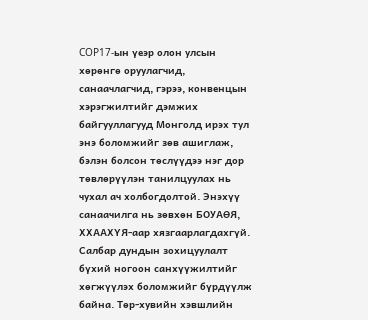COP17-ын үеэр олон улсын хөрөнгө оруулагчид, санаачлагчид, гэрээ, конвенцын хэрэгжилтийг дэмжих байгууллагууд Монголд ирэх тул энэ боломжийг зөв ашиглаж, бэлэн болсон төслүүдээ нэг дор төвлөрүүлэн танилцуулах нь чухал ач холбогдолтой. Энэхүү санаачилга нь зөвхөн БОУАӨЯ, ХХААХҮЯ-аар хязгаарлагдахгүй. Салбар дундын зохицуулалт бүхий ногоон санхүүжилтийг хөгжүүлэх боломжийг бүрдүүлж байна. Төр-хувийн хэвшлийн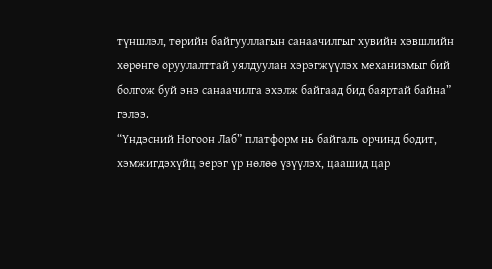түншлэл, төрийн байгууллагын санаачилгыг хувийн хэвшлийн хөрөнгө оруулалттай уялдуулан хэрэгжүүлэх механизмыг бий болгож буй энэ санаачилга эхэлж байгаад бид баяртай байна” гэлээ.
“Үндэсний Ногоон Лаб” платформ нь байгаль орчинд бодит, хэмжигдэхүйц эерэг үр нөлөө үзүүлэх, цаашид цар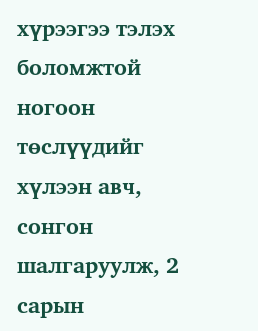хүрээгээ тэлэх боломжтой ногоон төслүүдийг хүлээн авч, сонгон шалгаруулж, 2 сарын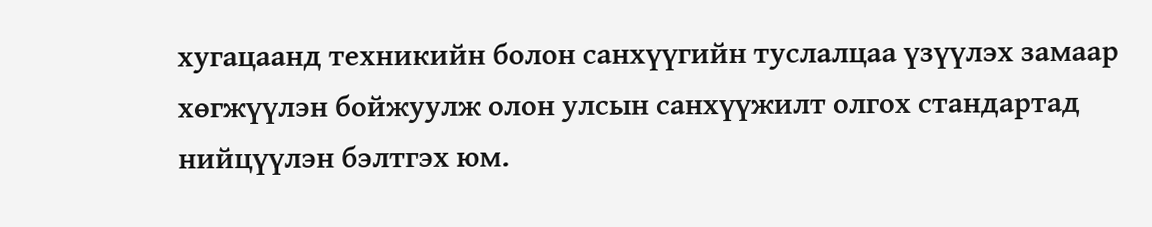хугацаанд техникийн болон санхүүгийн туслалцаа үзүүлэх замаар хөгжүүлэн бойжуулж олон улсын санхүүжилт олгох стандартад нийцүүлэн бэлтгэх юм.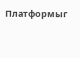Платформыг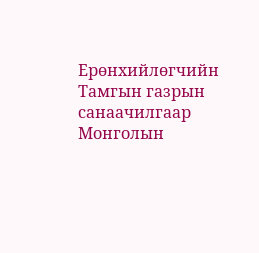Ерөнхийлөгчийн Тамгын газрын санаачилгаар Монголын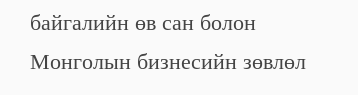байгалийн өв сан болон Монголын бизнесийн зөвлөл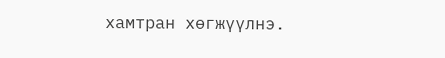хамтран хөгжүүлнэ.